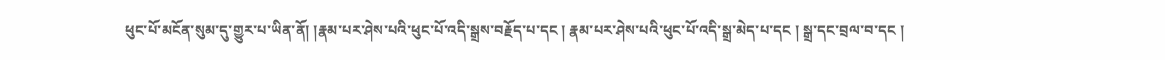ཕུང་པོ་མངོན་སུམ་དུ་གྱུར་པ་ཡིན་ནོ། །རྣམ་པར་ཤེས་པའི་ཕུང་པོ་འདི་སྒྲས་བརྗོད་པ་དང ། རྣམ་པར་ཤེས་པའི་ཕུང་པོ་འདི་སྒྲ་མེད་པ་དང ། སྒྲ་དང་བྲལ་བ་དང །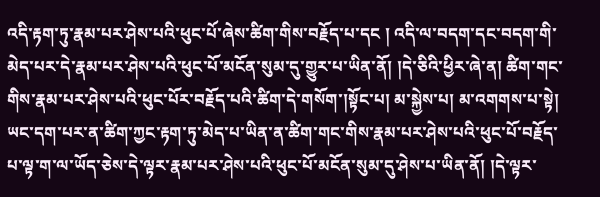འདི་རྟག་ཏུ་རྣམ་པར་ཤེས་པའི་ཕུང་པོ་ཞེས་ཚིག་གིས་བརྗོད་པ་དང ། འདི་ལ་བདག་དང་བདག་གི་མེད་པར་དེ་རྣམ་པར་ཤེས་པའི་ཕུང་པོ་མངོན་སུམ་དུ་གྱུར་པ་ཡིན་ནོ། །དེ་ཅིའི་ཕྱིར་ཞེ་ན། ཚིག་གང་གིས་རྣམ་པར་ཤེས་པའི་ཕུང་པོར་བརྗོད་པའི་ཚིག་དེ་གསོག་།སྟོང་པ། མ་སྐྱེས་པ། མ་འགགས་པ་སྟེ། ཡང་དག་པར་ན་ཚིག་ཀྱང་རྟག་ཏུ་མེད་པ་ཡིན་ན་ཚིག་གང་གིས་རྣམ་པར་ཤེས་པའི་ཕུང་པོ་བརྗོད་པ་ལྟ་ག་ལ་ཡོད་ཅེས་དེ་ལྟར་རྣམ་པར་ཤེས་པའི་ཕུང་པོ་མངོན་སུམ་དུ་ཤེས་པ་ཡིན་ནོ། །དེ་ལྟར་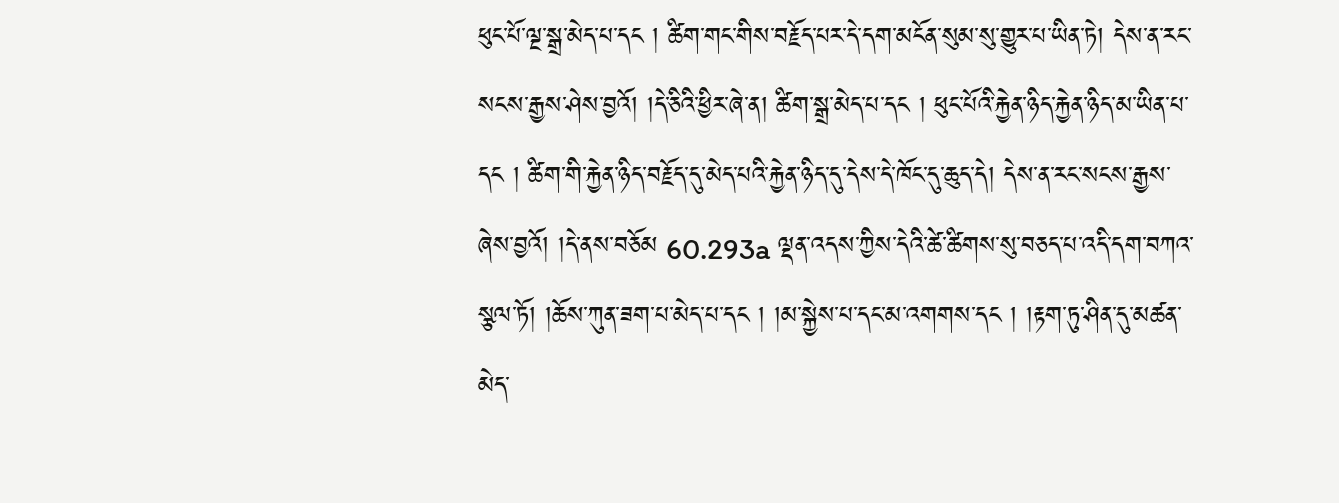ཕུང་པོ་ལྔ་སྒྲ་མེད་པ་དང ། ཚིག་གང་གིས་བརྗོད་པར་དེ་དག་མངོན་སུམ་སུ་གྱུར་པ་ཡིན་ཏེ། དེས་ན་རང་སངས་རྒྱས་ཤེས་བྱའོ། །དེ་ཅིའི་ཕྱིར་ཞེ་ན། ཚིག་སྒྲ་མེད་པ་དང ། ཕུང་པོའི་རྐྱེན་ཉིད་རྐྱེན་ཉིད་མ་ཡིན་པ་དང ། ཚིག་གི་རྐྱེན་ཉིད་བརྗོད་དུ་མེད་པའི་རྐྱེན་ཉིད་དུ་དེས་དེ་ཁོང་དུ་ཆུད་དེ། དེས་ན་རང་སངས་རྒྱས་ཞེས་བྱའོ། །དེ་ནས་བཅོམ 60.293a ལྡན་འདས་ཀྱིས་དེའི་ཚེ་ཚིགས་སུ་བཅད་པ་འདི་དག་བཀའ་སྩལ་ཏོ། །ཆོས་ཀུན་ཟག་པ་མེད་པ་དང ། །མ་སྐྱེས་པ་དང་མ་འགགས་དང ། །རྟག་ཏུ་ཤིན་དུ་མཚན་མེད་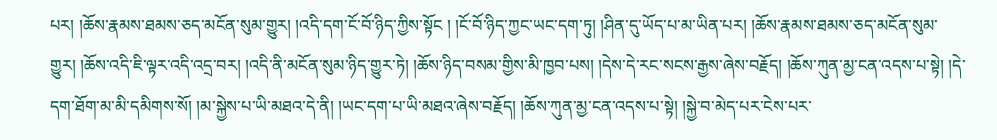པར། །ཆོས་རྣམས་ཐམས་ཅད་མངོན་སུམ་གྱུར། །འདི་དག་ངོ་བོ་ཉིད་ཀྱིས་སྟོང ། །ངོ་བོ་ཉིད་ཀྱང་ཡང་དག་ཏུ། །ཤིན་དུ་ཡོད་པ་མ་ཡིན་པར། །ཆོས་རྣམས་ཐམས་ཅད་མངོན་སུམ་གྱུར། །ཆོས་འདི་ཇི་ལྟར་འདི་འདྲ་བར། །འདི་ནི་མངོན་སུམ་ཉིད་གྱུར་ཏེ། །ཆོས་ཉིད་བསམ་གྱིས་མི་ཁྱབ་པས། །དེས་དེ་རང་སངས་རྒྱས་ཞེས་བརྗོད། །ཆོས་ཀུན་མྱ་ངན་འདས་པ་སྟེ། །དེ་དག་ཐོག་མ་མི་དམིགས་སོ། །མ་སྐྱེས་པ་ཡི་མཐའ་དེ་ནི། །ཡང་དག་པ་ཡི་མཐའ་ཞེས་བརྗོད། །ཆོས་ཀུན་མྱ་ངན་འདས་པ་སྟེ། །སྐྱེ་བ་མེད་པར་ངེས་པར་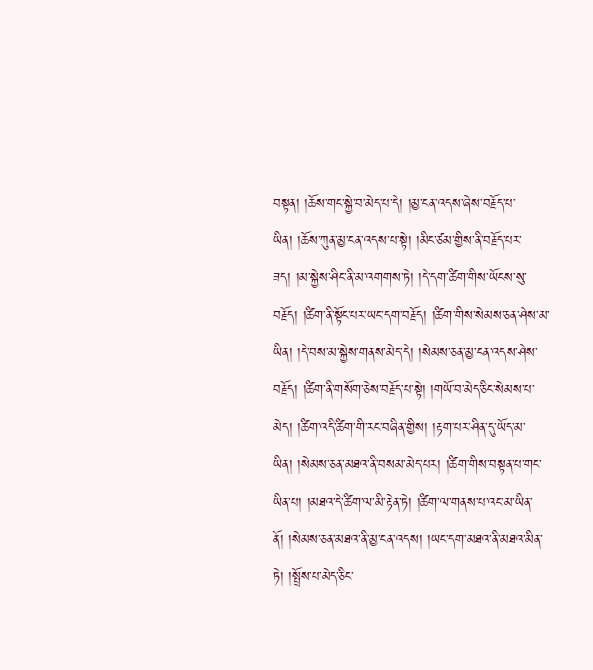བསྟན། །ཆོས་གང་སྐྱེ་བ་མེད་པ་དེ། །མྱ་ངན་འདས་ཞེས་བརྗོད་པ་ཡིན། །ཆོས་ཀུན་མྱ་ངན་འདས་པ་སྟེ། །མིང་ཙམ་གྱིས་ནི་བརྗོད་པར་ཟད། །མ་སྐྱེས་ཤིང་ནི་མ་འགགས་ཏེ། །དེ་དག་ཚིག་གིས་ཡོངས་སུ་བརྗོད། །ཚིག་ནི་སྟོང་པར་ཡང་དག་བརྗོད། །ཚིག་གིས་སེམས་ཅན་ཤེས་མ་ཡིན། །དེ་བས་མ་སྐྱེས་གནས་མེད་དེ། །སེམས་ཅན་མྱ་ངན་འདས་ཤེས་བརྗོད། །ཚིག་ནི་གསོག་ཅེས་བརྗོད་པ་སྟེ། །གཡོ་བ་མེད་ཅིང་སེམས་པ་མེད། །ཚིག་འདི་ཚིག་གི་རང་བཞིན་གྱིས། །རྟག་པར་ཤིན་དུ་ཡོད་མ་ཡིན། །སེམས་ཅན་མཐའ་ནི་བསམ་མེད་པར། །ཚིག་གིས་བསྟན་པ་གང་ཡིན་པ། །མཐའ་དེ་ཚིག་ལ་མི་རྟེན་ཏེ། །ཚིག་ལ་གནས་པ་འང་མ་ཡིན་ནོ། །སེམས་ཅན་མཐའ་ནི་མྱ་ངན་འདས། །ཡང་དག་མཐའ་ནི་མཐའ་མིན་ཏེ། །སྤྲོས་པ་མེད་ཅིང་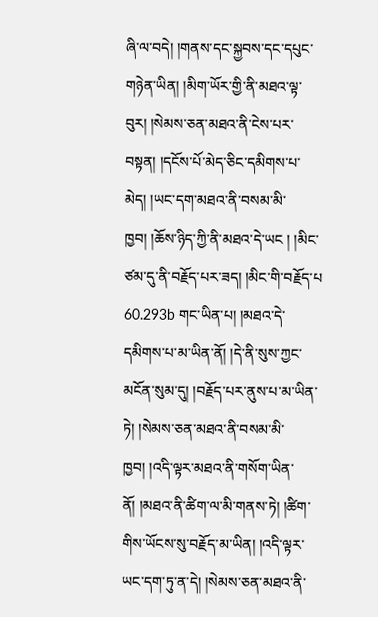ཞི་ལ་བདེ། །གནས་དང་སྐྱབས་དང་དཔུང་གཉེན་ཡིན། །མིག་ཡོར་གྱི་ནི་མཐའ་ལྟ་བུར། །སེམས་ཅན་མཐའ་ནི་ངེས་པར་བསྟན། །དངོས་པོ་མེད་ཅིང་དམིགས་པ་མེད། །ཡང་དག་མཐའ་ནི་བསམ་མི་ཁྱབ། །ཆོས་ཉིད་ཀྱི་ནི་མཐའ་དེ་ཡང ། །མིང་ཙམ་དུ་ནི་བརྗོད་པར་ཟད། །མིང་གི་བརྗོད་པ 60.293b གང་ཡིན་པ། །མཐའ་དེ་དམིགས་པ་མ་ཡིན་ནོ། །དེ་ནི་སུས་ཀྱང་མངོན་སུམ་དུ། །བརྗོད་པར་ནུས་པ་མ་ཡིན་ཏེ། །སེམས་ཅན་མཐའ་ནི་བསམ་མི་ཁྱབ། །འདི་ལྟར་མཐའ་ནི་གསོག་ཡིན་ནོ། །མཐའ་ནི་ཚིག་ལ་མི་གནས་ཏེ། །ཚིག་གིས་ཡོངས་སུ་བརྗོད་མ་ཡིན། །འདི་ལྟར་ཡང་དག་ཏུ་ན་དེ། །སེམས་ཅན་མཐའ་ནི་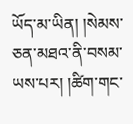ཡོད་མ་ཡིན། །སེམས་ཅན་མཐའ་ནི་བསམ་ཡས་པར། །ཚིག་གང་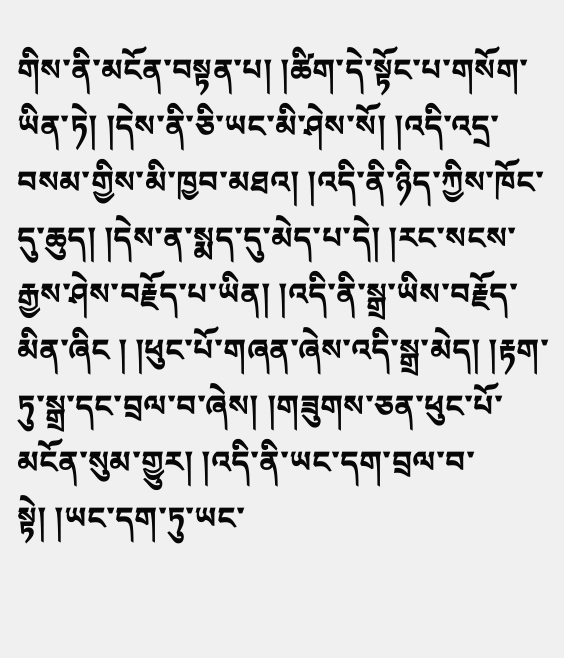གིས་ནི་མངོན་བསྟན་པ། །ཚིག་དེ་སྟོང་པ་གསོག་ཡིན་ཏེ། །དེས་ནི་ཅི་ཡང་མི་ཤེས་སོ། །འདི་འདྲ་བསམ་གྱིས་མི་ཁྱབ་མཐའ། །འདི་ནི་ཉིད་ཀྱིས་ཁོང་དུ་ཆུད། །དེས་ན་སྨད་དུ་མེད་པ་དེ། །རང་སངས་རྒྱས་ཤེས་བརྗོད་པ་ཡིན། །འདི་ནི་སྒྲ་ཡིས་བརྗོད་མིན་ཞིང ། །ཕུང་པོ་གཞན་ཞེས་འདི་སྒྲ་མེད། །རྟག་ཏུ་སྒྲ་དང་བྲལ་བ་ཞེས། །གཟུགས་ཅན་ཕུང་པོ་མངོན་སུམ་གྱུར། །འདི་ནི་ཡང་དག་བྲལ་བ་སྟེ། །ཡང་དག་ཏུ་ཡང་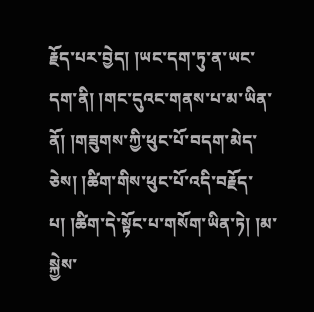རྗོད་པར་བྱེད། །ཡང་དག་ཏུ་ན་ཡང་དག་ནི། །གང་དུའང་གནས་པ་མ་ཡིན་ནོ། །གཟུགས་ཀྱི་ཕུང་པོ་བདག་མེད་ཅེས། །ཚིག་གིས་ཕུང་པོ་འདི་བརྗོད་པ། །ཚིག་དེ་སྟོང་པ་གསོག་ཡིན་ཏེ། །མ་སྐྱེས་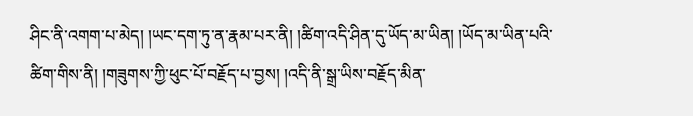ཤིང་ནི་འགག་པ་མེད། །ཡང་དག་ཏུ་ན་རྣམ་པར་ནི། །ཚིག་འདི་ཤིན་དུ་ཡོད་མ་ཡིན། །ཡོད་མ་ཡིན་པའི་ཚིག་གིས་ནི། །གཟུགས་ཀྱི་ཕུང་པོ་བརྗོད་པ་བྱས། །འདི་ནི་སྒྲ་ཡིས་བརྗོད་མིན་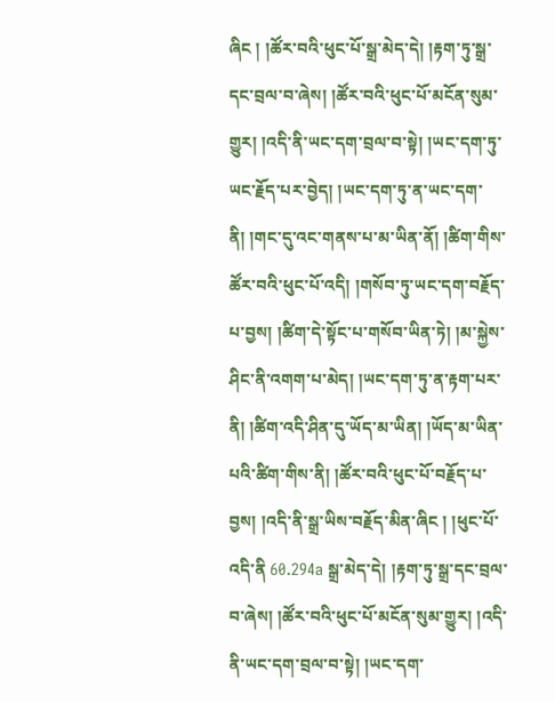ཞིང ། །ཚོར་བའི་ཕུང་པོ་སྒྲ་མེད་དེ། །རྟག་ཏུ་སྒྲ་དང་བྲལ་བ་ཞེས། །ཚོར་བའི་ཕུང་པོ་མངོན་སུམ་གྱུར། །འདི་ནི་ཡང་དག་བྲལ་བ་སྟེ། །ཡང་དག་ཏུ་ཡང་རྗོད་པར་བྱེད། །ཡང་དག་ཏུ་ན་ཡང་དག་ནི། །གང་དུ་འང་གནས་པ་མ་ཡིན་ནོ། །ཚིག་གིས་ཚོར་བའི་ཕུང་པོ་འདི། །གསོབ་ཏུ་ཡང་དག་བརྗོད་པ་བྱས། །ཚིག་དེ་སྟོང་པ་གསོབ་ཡིན་ཏེ། །མ་སྐྱེས་ཤིང་ནི་འགག་པ་མེད། །ཡང་དག་ཏུ་ན་རྟག་པར་ནི། །ཚིག་འདི་ཤིན་དུ་ཡོད་མ་ཡིན། །ཡོད་མ་ཡིན་པའི་ཚིག་གིས་ནི། །ཚོར་བའི་ཕུང་པོ་བརྗོད་པ་བྱས། །འདི་ནི་སྒྲ་ཡིས་བརྗོད་མིན་ཞིང ། །ཕུང་པོ་འདི་ནི 60.294a སྒྲ་མེད་དེ། །རྟག་ཏུ་སྒྲ་དང་བྲལ་བ་ཞེས། །ཚོར་བའི་ཕུང་པོ་མངོན་སུམ་གྱུར། །འདི་ནི་ཡང་དག་བྲལ་བ་སྟེ། །ཡང་དག་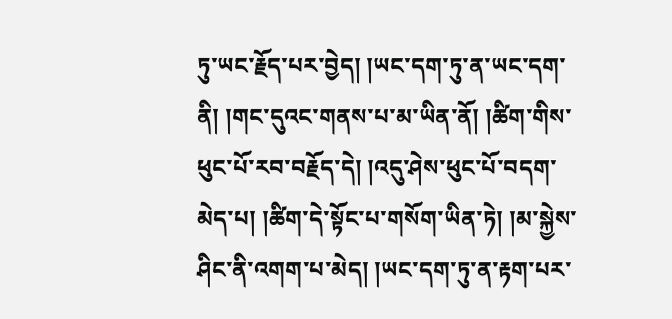ཏུ་ཡང་རྗོད་པར་བྱེད། །ཡང་དག་ཏུ་ན་ཡང་དག་ནི། །གང་དུའང་གནས་པ་མ་ཡིན་ནོ། །ཚིག་གིས་ཕུང་པོ་རབ་བརྗོད་དེ། །འདུ་ཤེས་ཕུང་པོ་བདག་མེད་པ། །ཚིག་དེ་སྟོང་པ་གསོག་ཡིན་ཏེ། །མ་སྐྱེས་ཤིང་ནི་འགག་པ་མེད། །ཡང་དག་ཏུ་ན་རྟག་པར་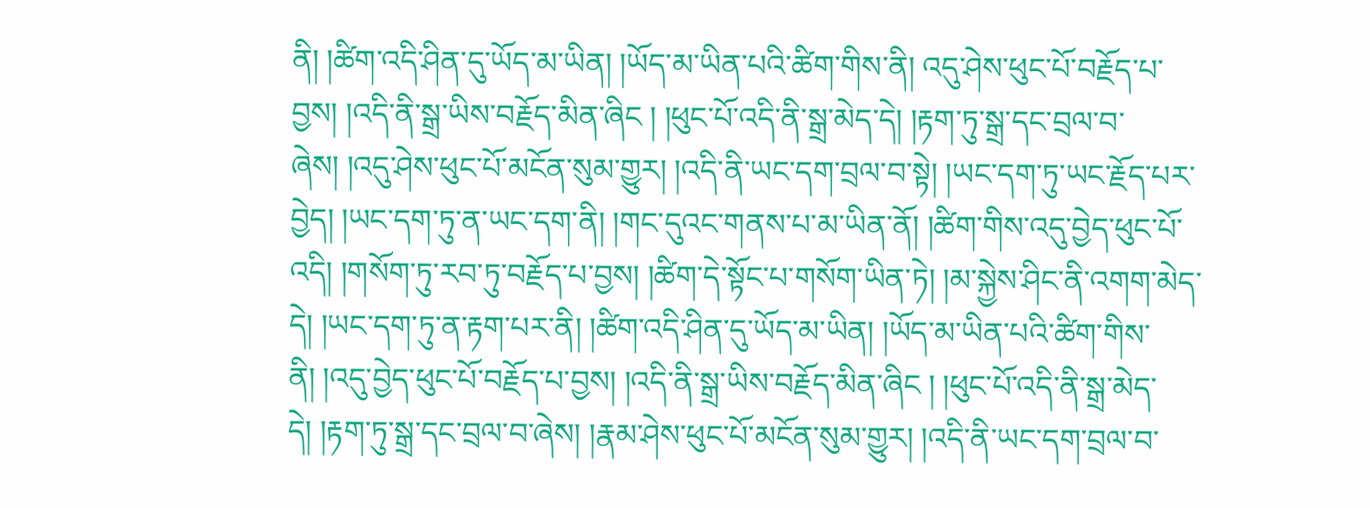ནི། །ཚིག་འདི་ཤིན་དུ་ཡོད་མ་ཡིན། །ཡོད་མ་ཡིན་པའི་ཚིག་གིས་ནི། འདུ་ཤེས་ཕུང་པོ་བརྗོད་པ་བྱས། །འདི་ནི་སྒྲ་ཡིས་བརྗོད་མིན་ཞིང ། །ཕུང་པོ་འདི་ནི་སྒྲ་མེད་དེ། །རྟག་ཏུ་སྒྲ་དང་བྲལ་བ་ཞེས། །འདུ་ཤེས་ཕུང་པོ་མངོན་སུམ་གྱུར། །འདི་ནི་ཡང་དག་བྲལ་བ་སྟེ། །ཡང་དག་ཏུ་ཡང་རྗོད་པར་བྱེད། །ཡང་དག་ཏུ་ན་ཡང་དག་ནི། །གང་དུའང་གནས་པ་མ་ཡིན་ནོ། །ཚིག་གིས་འདུ་བྱེད་ཕུང་པོ་འདི། །གསོག་ཏུ་རབ་ཏུ་བརྗོད་པ་བྱས། །ཚིག་དེ་སྟོང་པ་གསོག་ཡིན་ཏེ། །མ་སྐྱེས་ཤིང་ནི་འགག་མེད་དེ། །ཡང་དག་ཏུ་ན་རྟག་པར་ནི། །ཚིག་འདི་ཤིན་དུ་ཡོད་མ་ཡིན། །ཡོད་མ་ཡིན་པའི་ཚིག་གིས་ནི། །འདུ་བྱེད་ཕུང་པོ་བརྗོད་པ་བྱས། །འདི་ནི་སྒྲ་ཡིས་བརྗོད་མིན་ཞིང ། །ཕུང་པོ་འདི་ནི་སྒྲ་མེད་དེ། །རྟག་ཏུ་སྒྲ་དང་བྲལ་བ་ཞེས། །རྣམ་ཤེས་ཕུང་པོ་མངོན་སུམ་གྱུར། །འདི་ནི་ཡང་དག་བྲལ་བ་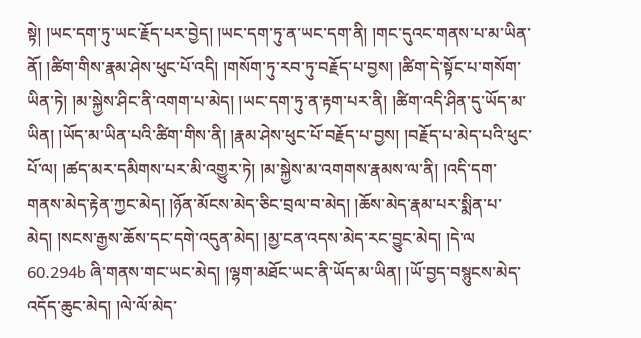སྟེ། །ཡང་དག་ཏུ་ཡང་རྗོད་པར་བྱེད། །ཡང་དག་ཏུ་ན་ཡང་དག་ནི། །གང་དུའང་གནས་པ་མ་ཡིན་ནོ། །ཚིག་གིས་རྣམ་ཤེས་ཕུང་པོ་འདི། །གསོག་ཏུ་རབ་ཏུ་བརྗོད་པ་བྱས། །ཚིག་དེ་སྟོང་པ་གསོག་ཡིན་ཏེ། །མ་སྐྱེས་ཤིང་ནི་འགག་པ་མེད། །ཡང་དག་ཏུ་ན་རྟག་པར་ནི། །ཚིག་འདི་ཤིན་དུ་ཡོད་མ་ཡིན། །ཡོད་མ་ཡིན་པའི་ཚིག་གིས་ནི། །རྣམ་ཤེས་ཕུང་པོ་བརྗོད་པ་བྱས། །བརྗོད་པ་མེད་པའི་ཕུང་པོ་ལ། །ཚད་མར་དམིགས་པར་མི་འགྱུར་ཏེ། །མ་སྐྱེས་མ་འགགས་རྣམས་ལ་ནི། །འདི་དག་གནས་མེད་རྟེན་ཀྱང་མེད། །ཉོན་མོངས་མེད་ཅིང་བྲལ་བ་མེད། །ཆོས་མེད་རྣམ་པར་སྨིན་པ་མེད། །སངས་རྒྱས་ཆོས་དང་དགེ་འདུན་མེད། །མྱ་ངན་འདས་མེད་རང་བྱུང་མེད། །དེ་ལ 60.294b ཞི་གནས་གང་ཡང་མེད། །ལྷག་མཐོང་ཡང་ནི་ཡོད་མ་ཡིན། །ཡོ་བྱད་བསྙུངས་མེད་འདོད་ཆུང་མེད། །ལེ་ལོ་མེད་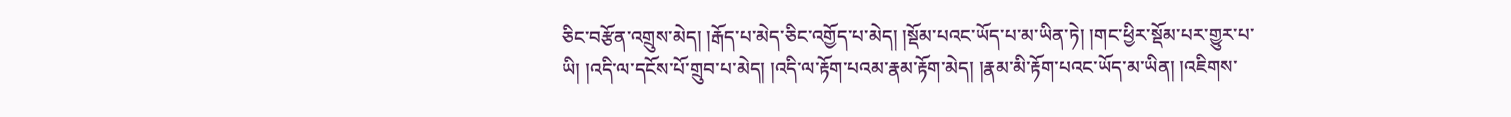ཅིང་བརྩོན་འགྲུས་མེད། །རྒོད་པ་མེད་ཅིང་འགྱོད་པ་མེད། །སྡོམ་པའང་ཡོད་པ་མ་ཡིན་ཏེ། །གང་ཕྱིར་སྡོམ་པར་གྱུར་པ་ཡི། །འདི་ལ་དངོས་པོ་གྲུབ་པ་མེད། །འདི་ལ་རྟོག་པའམ་རྣམ་རྟོག་མེད། །རྣམ་མི་རྟོག་པའང་ཡོད་མ་ཡིན། །འཇིགས་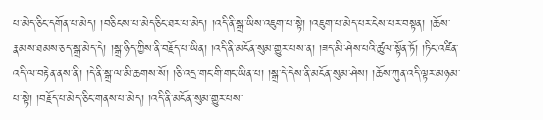པ་མེད་ཅིང་དགོན་པ་མེད། །བཅིངས་པ་མེད་ཅིང་ཐར་པ་མེད། །འདི་ནི་སྒྲ་ཡིས་འཇུག་པ་སྟེ། །འཇུག་པ་མེད་པར་ངེས་པར་བསྟན། །ཆོས་རྣམས་ཐམས་ཅད་སྒྲ་མེད་དེ། །སྒྲ་ཉིད་ཀྱིས་ནི་བརྗོད་པ་ཡིན། །འདི་ནི་མངོན་སུམ་གྱུར་པས་ན། །ཟད་མི་ཤེས་པའི་ཚུལ་སྟོན་ཏོ། །ཏིང་འཛིན་འདི་ལ་བརྟེན་ནས་ནི། །དེ་ནི་སྒྲ་ལ་མི་ཆགས་སོ། །ཅི་འདྲ་གང་གི་གང་ཡིན་པ། །སྒྲ་དེ་དེས་ནི་མངོན་སུམ་ཤེས། །ཆོས་ཀུན་འདི་ལྟར་མཉམ་པ་སྟེ། །བརྗོད་པ་མེད་ཅིང་གནས་པ་མེད། །འདི་ནི་མངོན་སུམ་གྱུར་པས་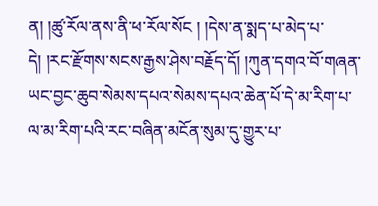ན། །ཚུ་རོལ་ནས་ནི་ཕ་རོལ་སོང ། །དེས་ན་སྨད་པ་མེད་པ་དེ། །རང་རྫོགས་སངས་རྒྱས་ཤེས་བརྗོད་དོ། །ཀུན་དགའ་བོ་གཞན་ཡང་བྱང་ཆུབ་སེམས་དཔའ་སེམས་དཔའ་ཆེན་པོ་དེ་མ་རིག་པ་ལ་མ་རིག་པའི་རང་བཞིན་མངོན་སུམ་དུ་གྱུར་པ་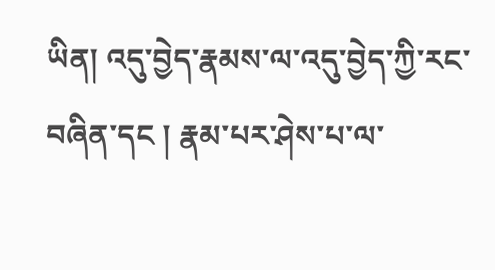ཡིན། འདུ་བྱེད་རྣམས་ལ་འདུ་བྱེད་ཀྱི་རང་བཞིན་དང ། རྣམ་པར་ཤེས་པ་ལ་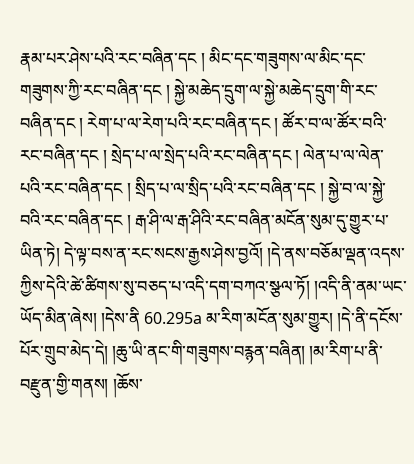རྣམ་པར་ཤེས་པའི་རང་བཞིན་དང ། མིང་དང་གཟུགས་ལ་མིང་དང་གཟུགས་ཀྱི་རང་བཞིན་དང ། སྐྱེ་མཆེད་དྲུག་ལ་སྐྱེ་མཆེད་དྲུག་གི་རང་བཞིན་དང ། རེག་པ་ལ་རེག་པའི་རང་བཞིན་དང ། ཚོར་བ་ལ་ཚོར་བའི་རང་བཞིན་དང ། སྲེད་པ་ལ་སྲེད་པའི་རང་བཞིན་དང ། ལེན་པ་ལ་ལེན་པའི་རང་བཞིན་དང ། སྲིད་པ་ལ་སྲིད་པའི་རང་བཞིན་དང ། སྐྱེ་བ་ལ་སྐྱེ་བའི་རང་བཞིན་དང ། རྒ་ཤི་ལ་རྒ་ཤིའི་རང་བཞིན་མངོན་སུམ་དུ་གྱུར་པ་ཡིན་ཏེ། དེ་ལྟ་བས་ན་རང་སངས་རྒྱས་ཤེས་བྱའོ། །དེ་ནས་བཅོམ་ལྡན་འདས་ཀྱིས་དེའི་ཚེ་ཚིགས་སུ་བཅད་པ་འདི་དག་བཀའ་སྩལ་ཏོ། །འདི་ནི་ནམ་ཡང་ཡོད་མིན་ཞེས། །དེས་ནི 60.295a མ་རིག་མངོན་སུམ་གྱུར། །དེ་ནི་དངོས་པོར་གྲུབ་མེད་དེ། །ཆུ་ཡི་ནང་གི་གཟུགས་བརྙན་བཞིན། །མ་རིག་པ་ནི་བརྫུན་གྱི་གནས། །ཆོས་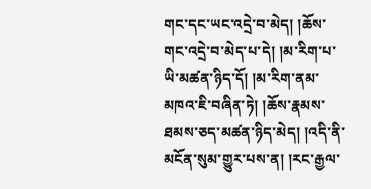གང་དང་ཡང་འདྲེ་བ་མེད། །ཆོས་གང་འདྲེ་བ་མེད་པ་དེ། །མ་རིག་པ་ཡི་མཚན་ཉིད་དོ། །མ་རིག་ནམ་མཁའ་ཇི་བཞིན་ཏེ། །ཆོས་རྣམས་ཐམས་ཅད་མཚན་ཉིད་མེད། །འདི་ནི་མངོན་སུམ་གྱུར་པས་ན། །རང་རྒྱལ་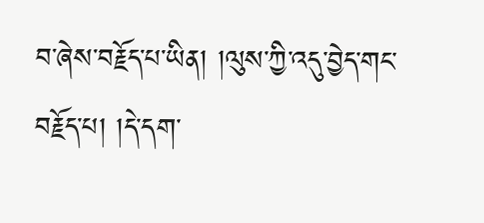བ་ཞེས་བརྗོད་པ་ཡིན། །ལུས་ཀྱི་འདུ་བྱེད་གང་བརྗོད་པ། །དེ་དག་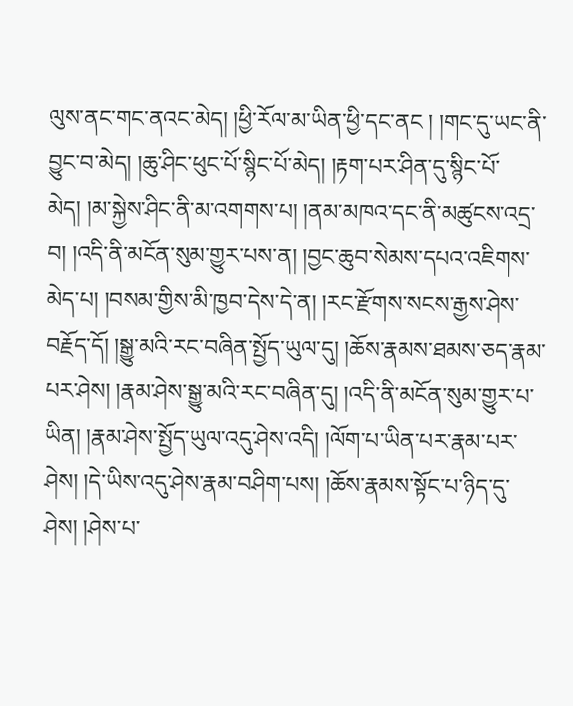ལུས་ནང་གང་ནའང་མེད། །ཕྱི་རོལ་མ་ཡིན་ཕྱི་དང་ནང ། །གང་དུ་ཡང་ནི་བྱུང་བ་མེད། །ཆུ་ཤིང་ཕུང་པོ་སྙིང་པོ་མེད། །རྟག་པར་ཤིན་དུ་སྙིང་པོ་མེད། །མ་སྐྱེས་ཤིང་ནི་མ་འགགས་པ། །ནམ་མཁའ་དང་ནི་མཚུངས་འདྲ་བ། །འདི་ནི་མངོན་སུམ་གྱུར་པས་ན། །བྱང་ཆུབ་སེམས་དཔའ་འཇིགས་མེད་པ། །བསམ་གྱིས་མི་ཁྱབ་དེས་དེ་ན། །རང་རྫོགས་སངས་རྒྱས་ཤེས་བརྗོད་དོ། །སྒྱུ་མའི་རང་བཞིན་སྤྱོད་ཡུལ་དུ། །ཆོས་རྣམས་ཐམས་ཅད་རྣམ་པར་ཤེས། །རྣམ་ཤེས་སྒྱུ་མའི་རང་བཞིན་དུ། །འདི་ནི་མངོན་སུམ་གྱུར་པ་ཡིན། །རྣམ་ཤེས་སྤྱོད་ཡུལ་འདུ་ཤེས་འདི། །ལོག་པ་ཡིན་པར་རྣམ་པར་ཤེས། །དེ་ཡིས་འདུ་ཤེས་རྣམ་བཤིག་པས། །ཆོས་རྣམས་སྟོང་པ་ཉིད་དུ་ཤེས། །ཤེས་པ་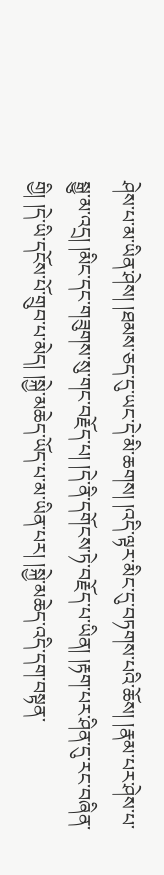ཤེས་པ་མ་ཡིན་ཤེས། །ཐམས་ཅད་དུ་ཡང་དེ་མི་ཆགས། །འདི་ལྟར་མིང་དུ་བཏགས་པའི་ཆོས། །རྣམ་པར་ཤེས་པ་སྒྱུ་མ་འདྲ། །མིང་དང་གཟུགས་སུ་གང་བརྗོད་པ། །དེ་ནི་དགོངས་ཏེ་བརྗོད་པ་ཡིན། །རྟག་པར་ཤིན་དུ་རང་བཞིན་གྱི། །དེ་ཡི་དངོས་པོ་གྲུབ་པ་མེད། །སྐྱེ་མཆེད་ཡོད་པ་མ་ཡིན་པར། །སྐྱེ་མཆེད་འདི་དག་བསྟན་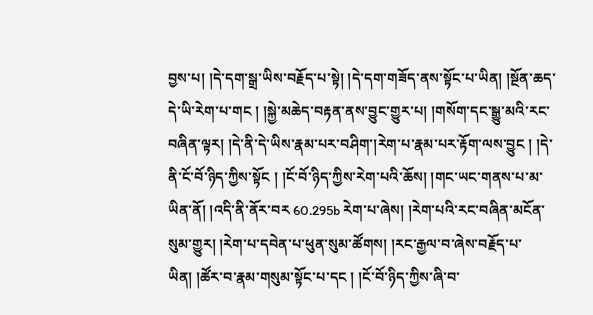བྱས་པ། །དེ་དག་སྒྲ་ཡིས་བརྗོད་པ་སྟེ། །དེ་དག་གཟོད་ནས་སྟོང་པ་ཡིན། །སྔོན་ཆད་དེ་ཡི་རེག་པ་གང ། །སྐྱེ་མཆེད་བརྟན་ནས་བྱུང་གྱུར་པ། །གསོག་དང་སྒྱུ་མའི་རང་བཞིན་ལྟར། །དེ་ནི་དེ་ཡིས་རྣམ་པར་བཤིག་།རེག་པ་རྣམ་པར་རྟོག་ལས་བྱུང ། །དེ་ནི་ངོ་བོ་ཉིད་ཀྱིས་སྟོང ། །ངོ་བོ་ཉིད་ཀྱིས་རེག་པའི་ཆོས། །གང་ཡང་གནས་པ་མ་ཡིན་ནོ། །འདི་ནི་ནོར་བར 60.295b རེག་པ་ཞེས། །རེག་པའི་རང་བཞིན་མངོན་སུམ་གྱུར། །རེག་པ་དབེན་པ་ཕུན་སུམ་ཚོགས། །རང་རྒྱལ་བ་ཞེས་བརྗོད་པ་ཡིན། །ཚོར་བ་རྣམ་གསུམ་སྟོང་པ་དང ། །ངོ་བོ་ཉིད་ཀྱིས་ཞི་བ་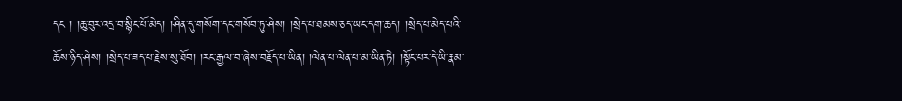དང ། །ཆུ་བུར་འདྲ་བ་སྙིང་པོ་མེད། །ཤིན་དུ་གསོག་དང་གསོབ་ཏུ་ཤེས། །སྲེད་པ་ཐམས་ཅད་ཡང་དག་ཆད། །སྲེད་པ་མེད་པའི་ཆོས་ཉིད་ཤེས། །སྲེད་པ་ཟད་པ་རྗེས་སུ་ཐོབ། །རང་རྒྱལ་བ་ཞེས་བརྗོད་པ་ཡིན། །ལེན་པ་ལེན་པ་མ་ཡིན་ཏེ། །སྟོང་པར་དེ་ཡི་རྣམ་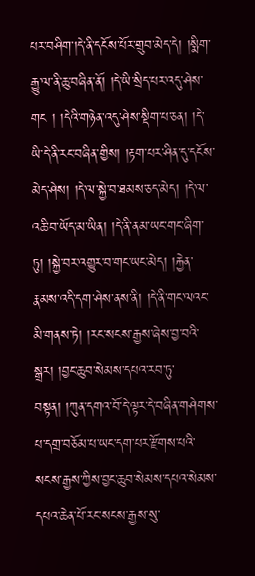པར་བཤིག་།དེ་ནི་དངོས་པོར་གྲུབ་མེད་དེ། །སྨིག་རྒྱུ་ལ་ནི་ཆུ་བཞིན་ནོ། །དེ་ཡི་སྲིད་པར་འདུ་ཤེས་གང ། །དེའི་གཉེན་འདུ་ཤེས་སྡིག་པ་ཅན། །དེ་ཡི་དེ་ནི་རང་བཞིན་གྱིས། །རྟག་པར་ཤིན་དུ་དངོས་མེད་ཤེས། །དེ་ལ་སྐྱེ་བ་ཐམས་ཅད་མེད། །དེ་ལ་འཆི་བ་ཡོད་མ་ཡིན། །དེ་ནི་ནམ་ཡང་གང་ཞིག་ཏུ། །སྐྱེ་བར་འགྱུར་བ་གང་ཡང་མེད། །རྐྱེན་རྣམས་འདི་དག་ཤེས་ནས་ནི། །དེ་ནི་གང་ལའང་མི་གནས་ཏེ། །རང་སངས་རྒྱས་ཞེས་བྱ་བའི་སྒྲར། །བྱང་ཆུབ་སེམས་དཔའ་རབ་ཏུ་བསྟན། །ཀུན་དགའ་བོ་དེ་ལྟར་དེ་བཞིན་གཤེགས་པ་དགྲ་བཅོམ་པ་ཡང་དག་པར་རྫོགས་པའི་སངས་རྒྱས་ཀྱིས་བྱང་ཆུབ་སེམས་དཔའ་སེམས་དཔའ་ཆེན་པོ་རང་སངས་རྒྱས་སུ་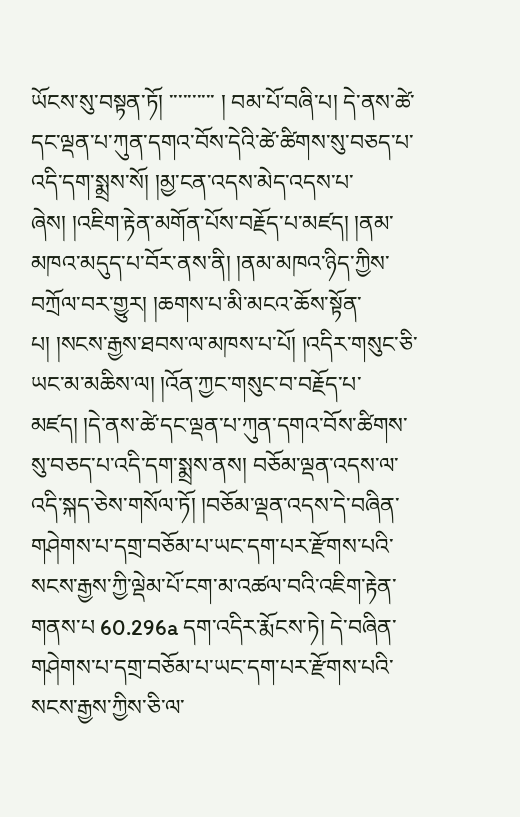ཡོངས་སུ་བསྟན་ཏོ། ་་་་་་་་་་ ། བམ་པོ་བཞི་པ། དེ་ནས་ཚེ་དང་ལྡན་པ་ཀུན་དགའ་བོས་དེའི་ཚེ་ཚིགས་སུ་བཅད་པ་འདི་དག་སྨྲས་སོ། །མྱ་ངན་འདས་མེད་འདས་པ་ཞེས། །འཇིག་རྟེན་མགོན་པོས་བརྗོད་པ་མཛད། །ནམ་མཁའ་མདུད་པ་བོར་ནས་ནི། །ནམ་མཁའ་ཉིད་ཀྱིས་བཀྲོལ་བར་གྱུར། །ཆགས་པ་མི་མངའ་ཆོས་སྟོན་པ། །སངས་རྒྱས་ཐབས་ལ་མཁས་པ་པོ། །འདིར་གསུང་ཅི་ཡང་མ་མཆིས་ལ། །འོན་ཀྱང་གསུང་བ་བརྗོད་པ་མཛད། །དེ་ནས་ཚེ་དང་ལྡན་པ་ཀུན་དགའ་བོས་ཚིགས་སུ་བཅད་པ་འདི་དག་སྨྲས་ནས། བཅོམ་ལྡན་འདས་ལ་འདི་སྐད་ཅེས་གསོལ་ཏོ། །བཅོམ་ལྡན་འདས་དེ་བཞིན་གཤེགས་པ་དགྲ་བཅོམ་པ་ཡང་དག་པར་རྫོགས་པའི་སངས་རྒྱས་ཀྱི་ལྡེམ་པོ་ངག་མ་འཚལ་བའི་འཇིག་རྟེན་གནས་པ 60.296a དག་འདིར་རྨོངས་ཏེ། དེ་བཞིན་གཤེགས་པ་དགྲ་བཅོམ་པ་ཡང་དག་པར་རྫོགས་པའི་སངས་རྒྱས་ཀྱིས་ཅི་ལ་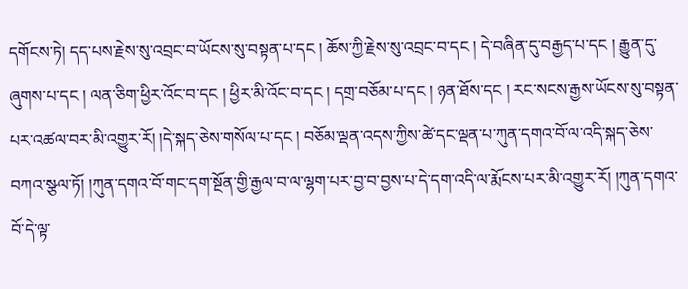དགོངས་ཏེ། དད་པས་རྗེས་སུ་འབྲང་བ་ཡོངས་སུ་བསྟན་པ་དང ། ཆོས་ཀྱི་རྗེས་སུ་འབྲང་བ་དང ། དེ་བཞིན་དུ་བརྒྱད་པ་དང ། རྒྱུན་དུ་ཞུགས་པ་དང ། ལན་ཅིག་ཕྱིར་འོང་བ་དང ། ཕྱིར་མི་འོང་བ་དང ། དགྲ་བཅོམ་པ་དང ། ཉན་ཐོས་དང ། རང་སངས་རྒྱས་ཡོངས་སུ་བསྟན་པར་འཚལ་བར་མི་འགྱུར་རོ། །དེ་སྐད་ཅེས་གསོལ་པ་དང ། བཅོམ་ལྡན་འདས་ཀྱིས་ཚེ་དང་ལྡན་པ་ཀུན་དགའ་བོ་ལ་འདི་སྐད་ཅེས་བཀའ་སྩལ་ཏོ། །ཀུན་དགའ་བོ་གང་དག་སྔོན་གྱི་རྒྱལ་བ་ལ་ལྷག་པར་བྱ་བ་བྱས་པ་དེ་དག་འདི་ལ་རྨོངས་པར་མི་འགྱུར་རོ། །ཀུན་དགའ་བོ་དེ་ལྟ་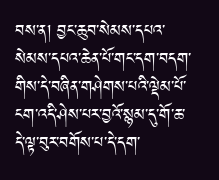བས་ན། བྱང་ཆུབ་སེམས་དཔའ་སེམས་དཔའ་ཆེན་པོ་གང་དག་བདག་གིས་དེ་བཞིན་གཤེགས་པའི་ལྡེམ་པོ་ངག་འདི་ཤེས་པར་བྱའོ་སྙམ་དུ་གོ་ཆ་དེ་ལྟ་བུར་བགོས་པ་དེ་དག་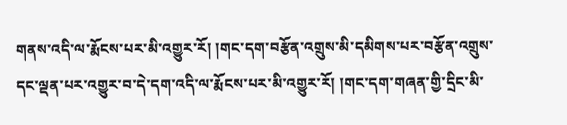གནས་འདི་ལ་རྨོངས་པར་མི་འགྱུར་རོ། །གང་དག་བརྩོན་འགྲུས་མི་དམིགས་པར་བརྩོན་འགྲུས་དང་ལྡན་པར་འགྱུར་བ་དེ་དག་འདི་ལ་རྨོངས་པར་མི་འགྱུར་རོ། །གང་དག་གཞན་གྱི་དྲིང་མི་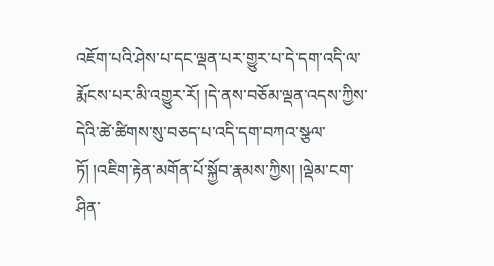འཇོག་པའི་ཤེས་པ་དང་ལྡན་པར་གྱུར་པ་དེ་དག་འདི་ལ་རྨོངས་པར་མི་འགྱུར་རོ། །དེ་ནས་བཅོམ་ལྡན་འདས་ཀྱིས་དེའི་ཚེ་ཚིགས་སུ་བཅད་པ་འདི་དག་བཀའ་སྩལ་ཏོ། །འཇིག་རྟེན་མགོན་པོ་སྐྱོབ་རྣམས་ཀྱིས། །ལྡེམ་ངག་ཤིན་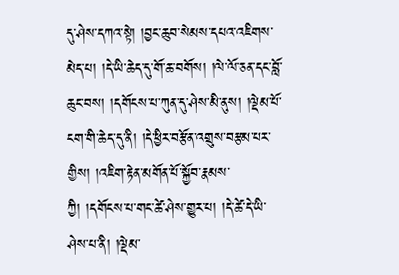དུ་ཤེས་དཀའ་སྟེ། །བྱང་ཆུབ་སེམས་དཔའ་འཇིགས་མེད་པ། །དེ་ཡི་ཆེད་དུ་གོ་ཆ་བགོས། །ལེ་ལོ་ཅན་དང་བློ་ཆུང་བས། །དགོངས་པ་ཀུན་དུ་ཤེས་མི་ནུས། །ལྡེམ་པོ་ངག་གི་ཆེད་དུ་ནི། །དེ་ཕྱིར་བརྩོན་འགྲུས་བརྩམ་པར་གྱིས། །འཇིག་རྟེན་མགོན་པོ་སྐྱོབ་རྣམས་ཀྱི། །དགོངས་པ་གང་ཚེ་ཤེས་གྱུར་པ། །དེ་ཚེ་དེ་ཡི་ཤེས་པ་ནི། །ལྡེམ་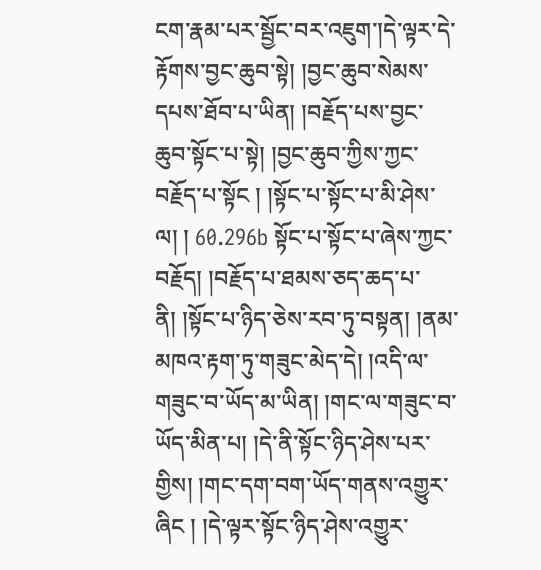ངག་རྣམ་པར་སྦྱོང་བར་འཇུག་།དེ་ལྟར་དེ་རྟོགས་བྱང་ཆུབ་སྟེ། །བྱང་ཆུབ་སེམས་དཔས་ཐོབ་པ་ཡིན། །བརྗོད་པས་བྱང་ཆུབ་སྟོང་པ་སྟེ། །བྱང་ཆུབ་ཀྱིས་ཀྱང་བརྗོད་པ་སྟོང ། །སྟོང་པ་སྟོང་པ་མི་ཤེས་ལ། ། 60.296b སྟོང་པ་སྟོང་པ་ཞེས་ཀྱང་བརྗོད། །བརྗོད་པ་ཐམས་ཅད་ཆད་པ་ནི། །སྟོང་པ་ཉིད་ཅེས་རབ་ཏུ་བསྟན། །ནམ་མཁའ་རྟག་ཏུ་གཟུང་མེད་དེ། །འདི་ལ་གཟུང་བ་ཡོད་མ་ཡིན། །གང་ལ་གཟུང་བ་ཡོད་མིན་པ། །དེ་ནི་སྟོང་ཉིད་ཤེས་པར་གྱིས། །གང་དག་བག་ཡོད་གནས་འགྱུར་ཞིང ། །དེ་ལྟར་སྟོང་ཉིད་ཤེས་འགྱུར་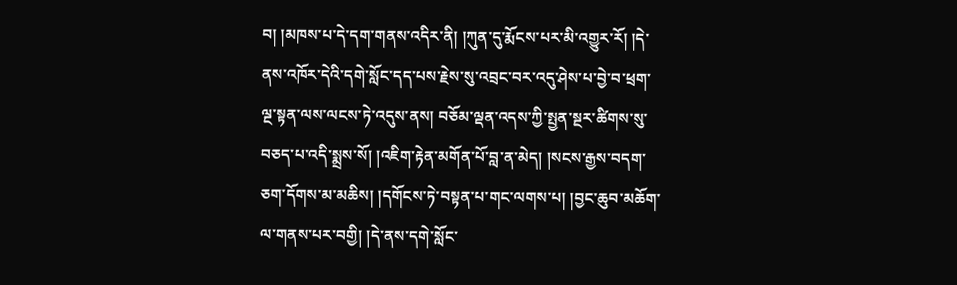བ། །མཁས་པ་དེ་དག་གནས་འདིར་ནི། །ཀུན་དུ་རྨོངས་པར་མི་འགྱུར་རོ། །དེ་ནས་འཁོར་དེའི་དགེ་སློང་དད་པས་རྗེས་སུ་འབྲང་བར་འདུ་ཤེས་པ་བྱེ་བ་ཕྲག་ལྔ་སྟན་ལས་ལངས་ཏེ་འདུས་ནས། བཅོམ་ལྡན་འདས་ཀྱི་སྤྱན་སྔར་ཚིགས་སུ་བཅད་པ་འདི་སྨྲས་སོ། །འཇིག་རྟེན་མགོན་པོ་བླ་ན་མེད། །སངས་རྒྱས་བདག་ཅག་དོགས་མ་མཆིས། །དགོངས་ཏེ་བསྟན་པ་གང་ལགས་པ། །བྱང་ཆུབ་མཆོག་ལ་གནས་པར་བགྱི། །དེ་ནས་དགེ་སློང་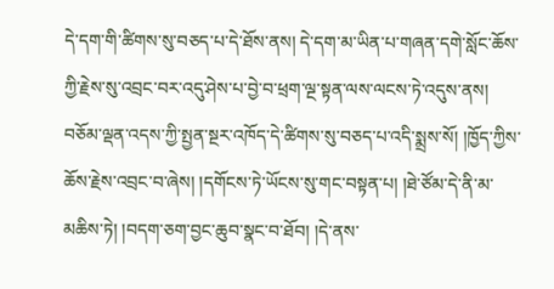དེ་དག་གི་ཚིགས་སུ་བཅད་པ་དེ་ཐོས་ནས། དེ་དག་མ་ཡིན་པ་གཞན་དགེ་སློང་ཆོས་ཀྱི་རྗེས་སུ་འབྲང་བར་འདུ་ཤེས་པ་བྱེ་བ་ཕྲག་ལྔ་སྟན་ལས་ལངས་ཏེ་འདུས་ནས། བཅོམ་ལྡན་འདས་ཀྱི་སྤྱན་སྔར་འཁོད་དེ་ཚིགས་སུ་བཅད་པ་འདི་སྨྲས་སོ། །ཁྱོད་ཀྱིས་ཆོས་རྗེས་འབྲང་བ་ཞེས། །དགོངས་ཏེ་ཡོངས་སུ་གང་བསྟན་པ། །ཐེ་ཙོམ་དེ་ནི་མ་མཆིས་ཏེ། །བདག་ཅག་བྱང་ཆུབ་སྣང་བ་ཐོབ། །དེ་ནས་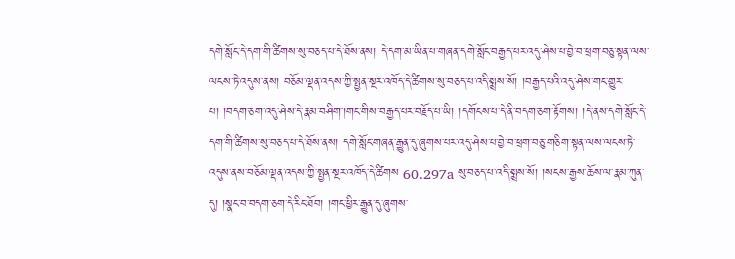དགེ་སློང་དེ་དག་གི་ཚིགས་སུ་བཅད་པ་དེ་ཐོས་ནས། དེ་དག་མ་ཡིན་པ་གཞན་དགེ་སློང་བརྒྱད་པར་འདུ་ཤེས་པ་བྱེ་བ་ཕྲག་བཅུ་སྟན་ལས་ལངས་ཏེ་འདུས་ནས། བཅོམ་ལྡན་འདས་ཀྱི་སྤྱན་སྔར་འཁོད་དེ་ཚིགས་སུ་བཅད་པ་འདི་སྨྲས་སོ། །བརྒྱད་པའི་འདུ་ཤེས་གང་གྱུར་པ། །བདག་ཅག་འདུ་ཤེས་དེ་རྣམ་བཤིག་།གང་གིས་བརྒྱད་པར་བརྗོད་པ་ཡི། །དགོངས་པ་དེ་ནི་བདག་ཅག་རྟོགས། །དེ་ནས་དགེ་སློང་དེ་དག་གི་ཚིགས་སུ་བཅད་པ་དེ་ཐོས་ནས། དགེ་སློང་གཞན་རྒྱུན་དུ་ཞུགས་པར་འདུ་ཤེས་པ་བྱེ་བ་ཕྲག་བཅུ་གཅིག་སྟན་ལས་ལངས་ཏེ་འདུས་ནས་བཅོམ་ལྡན་འདས་ཀྱི་སྤྱན་སྔར་འཁོད་དེ་ཚིགས 60.297a སུ་བཅད་པ་འདི་སྨྲས་སོ། །སངས་རྒྱས་ཆོས་ལ་རྣམ་ཀུན་དུ། །སྣང་བ་བདག་ཅག་དེ་རིང་ཐོབ། །གང་ཕྱིར་རྒྱུན་དུ་ཞུགས་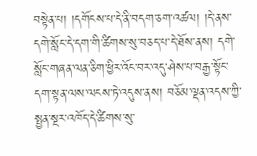བསྟེན་པ། །དགོངས་པ་དེ་ནི་བདག་ཅག་འཚལ། །དེ་ནས་དགེ་སློང་དེ་དག་གི་ཚིགས་སུ་བཅད་པ་དེ་ཐོས་ནས། དགེ་སློང་གཞན་ལན་ཅིག་ཕྱིར་འོང་བར་འདུ་ཤེས་པ་བརྒྱ་སྟོང་དག་སྟན་ལས་ལངས་ཏེ་འདུས་ནས། བཅོམ་ལྡན་འདས་ཀྱི་སྤྱན་སྔར་འཁོད་དེ་ཚིགས་སུ་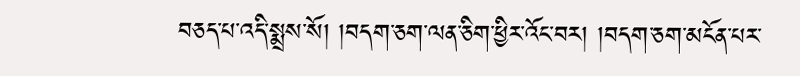བཅད་པ་འདི་སྨྲས་སོ། །བདག་ཅག་ལན་ཅིག་ཕྱིར་འོང་བར། །བདག་ཅག་མངོན་པར་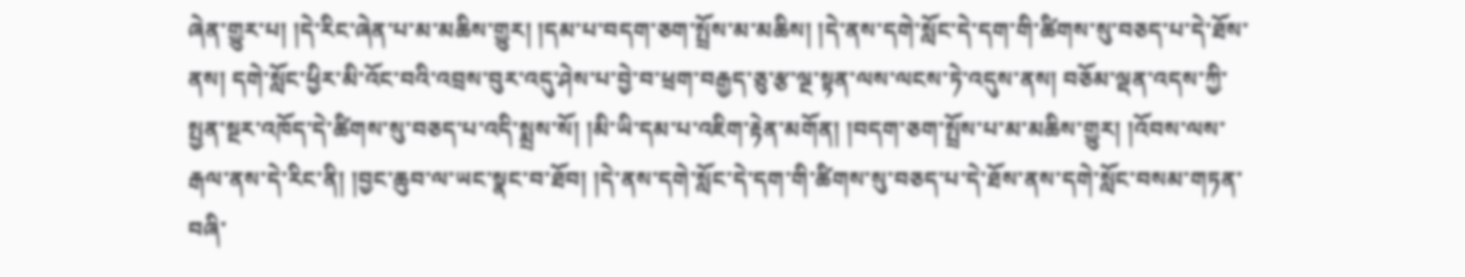ཞེན་གྱུར་པ། །དེ་རིང་ཞེན་པ་མ་མཆིས་གྱུར། །དམ་པ་བདག་ཅག་སྤྲོས་མ་མཆིས། །དེ་ནས་དགེ་སློང་དེ་དག་གི་ཚིགས་སུ་བཅད་པ་དེ་ཐོས་ནས། དགེ་སློང་ཕྱིར་མི་འོང་བའི་འབྲས་བུར་འདུ་ཤེས་པ་བྱེ་བ་ཕྲག་བརྒྱད་ཅུ་རྩ་ལྔ་སྟན་ལས་ལངས་ཏེ་འདུས་ནས། བཅོམ་ལྡན་འདས་ཀྱི་སྤྱན་སྔར་འཁོད་དེ་ཚིགས་སུ་བཅད་པ་འདི་སྨྲས་སོ། །མི་ཡི་དམ་པ་འཇིག་རྟེན་མགོན། །བདག་ཅག་སྤྲོས་པ་མ་མཆིས་གྱུར། །འོབས་ལས་རྒལ་ནས་དེ་རིང་ནི། །བྱང་ཆུབ་ལ་ཡང་སྣང་བ་ཐོབ། །དེ་ནས་དགེ་སློང་དེ་དག་གི་ཚིགས་སུ་བཅད་པ་དེ་ཐོས་ནས་དགེ་སློང་བསམ་གཏན་བཞི་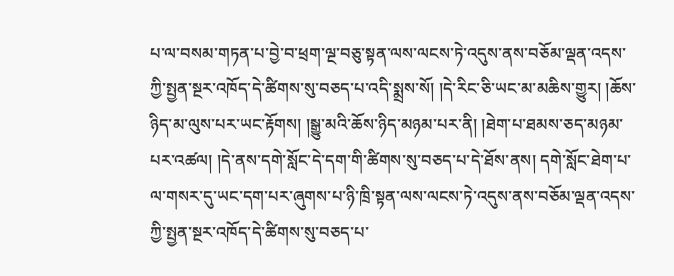པ་ལ་བསམ་གཏན་པ་བྱེ་བ་ཕྲག་ལྔ་བཅུ་སྟན་ལས་ལངས་ཏེ་འདུས་ནས་བཅོམ་ལྡན་འདས་ཀྱི་སྤྱན་སྔར་འཁོད་དེ་ཚིགས་སུ་བཅད་པ་འདི་སྨྲས་སོ། །དེ་རིང་ཅི་ཡང་མ་མཆིས་གྱུར། །ཆོས་ཉིད་མ་ལུས་པར་ཡང་རྟོགས། །སྒྱུ་མའི་ཆོས་ཉིད་མཉམ་པར་ནི། །ཐེག་པ་ཐམས་ཅད་མཉམ་པར་འཚལ། །དེ་ནས་དགེ་སློང་དེ་དག་གི་ཚིགས་སུ་བཅད་པ་དེ་ཐོས་ནས། དགེ་སློང་ཐེག་པ་ལ་གསར་དུ་ཡང་དག་པར་ཞུགས་པ་ཉི་ཁྲི་སྟན་ལས་ལངས་ཏེ་འདུས་ནས་བཅོམ་ལྡན་འདས་ཀྱི་སྤྱན་སྔར་འཁོད་དེ་ཚིགས་སུ་བཅད་པ་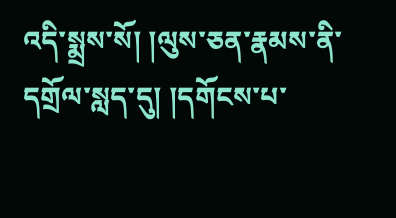འདི་སྨྲས་སོ། །ལུས་ཅན་རྣམས་ནི་དགྲོལ་སླད་དུ། །དགོངས་པ་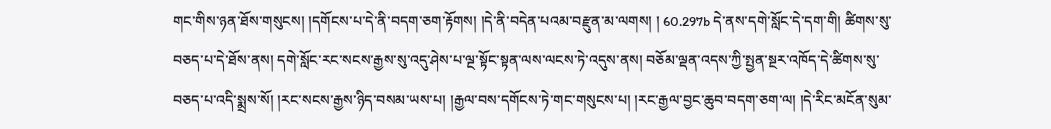གང་གིས་ཉན་ཐོས་གསུངས། །དགོངས་པ་དེ་ནི་བདག་ཅག་རྟོགས། །དེ་ནི་བདེན་པའམ་བརྫུན་མ་ལགས། ། 60.297b དེ་ནས་དགེ་སློང་དེ་དག་གི། ཚིགས་སུ་བཅད་པ་དེ་ཐོས་ནས། དགེ་སློང་རང་སངས་རྒྱས་སུ་འདུ་ཤེས་པ་ལྔ་སྟོང་སྟན་ལས་ལངས་ཏེ་འདུས་ནས། བཅོམ་ལྡན་འདས་ཀྱི་སྤྱན་སྔར་འཁོད་དེ་ཚིགས་སུ་བཅད་པ་འདི་སྨྲས་སོ། །རང་སངས་རྒྱས་ཉིད་བསམ་ཡས་པ། །རྒྱལ་བས་དགོངས་ཏེ་གང་གསུངས་པ། །རང་རྒྱལ་བྱང་ཆུབ་བདག་ཅག་ལ། །དེ་རིང་མངོན་སུམ་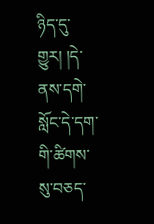ཉིད་དུ་གྱུར། །དེ་ནས་དགེ་སློང་དེ་དག་གི་ཚིགས་སུ་བཅད་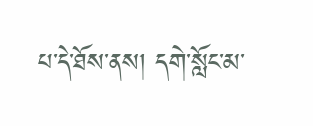པ་དེ་ཐོས་ནས། དགེ་སློང་མ་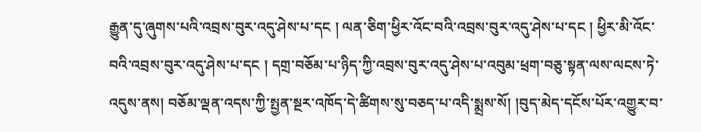རྒྱུན་དུ་ཞུགས་པའི་འབྲས་བུར་འདུ་ཤེས་པ་དང ། ལན་ཅིག་ཕྱིར་འོང་བའི་འབྲས་བུར་འདུ་ཤེས་པ་དང ། ཕྱིར་མི་འོང་བའི་འབྲས་བུར་འདུ་ཤེས་པ་དང ། དགྲ་བཅོམ་པ་ཉིད་ཀྱི་འབྲས་བུར་འདུ་ཤེས་པ་འབུམ་ཕྲག་བཅུ་སྟན་ལས་ལངས་ཏེ་འདུས་ནས། བཅོམ་ལྡན་འདས་ཀྱི་སྤྱན་སྔར་འཁོད་དེ་ཚིགས་སུ་བཅད་པ་འདི་སྨྲས་སོ། །བུད་མེད་དངོས་པོར་འགྱུར་བ་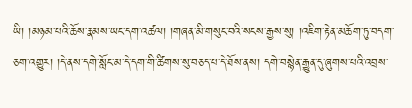ཡི། །མཉམ་པའི་ཆོས་རྣམས་ཡང་དག་འཚལ། །གཞན་མི་གསུང་བའི་སངས་རྒྱས་སུ། །འཇིག་རྟེན་མཆོག་ཏུ་བདག་ཅག་འགྱུར། །དེ་ནས་དགེ་སློང་མ་དེ་དག་གི་ཚིགས་སུ་བཅད་པ་དེ་ཐོས་ནས། དགེ་བསྙེན་རྒྱུན་དུ་ཞུགས་པའི་འབྲས་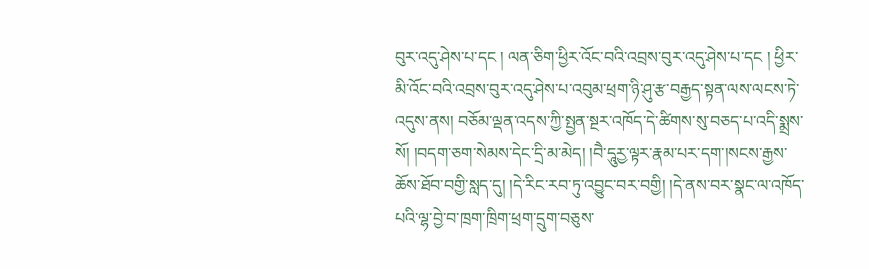བུར་འདུ་ཤེས་པ་དང ། ལན་ཅིག་ཕྱིར་འོང་བའི་འབྲས་བུར་འདུ་ཤེས་པ་དང ། ཕྱིར་མི་འོང་བའི་འབྲས་བུར་འདུ་ཤེས་པ་འབུམ་ཕྲག་ཉི་ཤུ་རྩ་བརྒྱད་སྟན་ལས་ལངས་ཏེ་འདུས་ནས། བཅོམ་ལྡན་འདས་ཀྱི་སྤྱན་སྔར་འཁོད་དེ་ཚིགས་སུ་བཅད་པ་འདི་སྨྲས་སོ། །བདག་ཅག་སེམས་དེང་དྲི་མ་མེད། །བཻ་དཱུརྱ་ལྟར་རྣམ་པར་དག་།སངས་རྒྱས་ཆོས་ཐོབ་བགྱི་སླད་དུ། །དེ་རིང་རབ་ཏུ་འབྱུང་བར་བགྱི། །དེ་ནས་བར་སྣང་ལ་འཁོད་པའི་ལྷ་བྱེ་བ་ཁྲག་ཁྲིག་ཕྲག་དྲུག་བཅུས་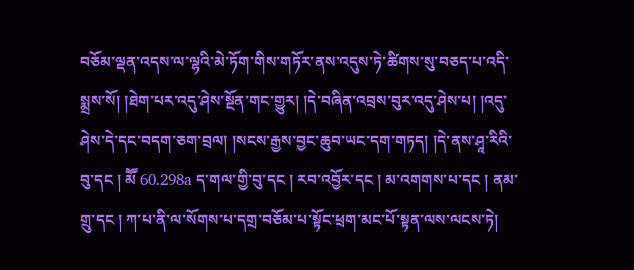བཅོམ་ལྡན་འདས་ལ་ལྷའི་མེ་ཏོག་གིས་གཏོར་ནས་འདུས་ཏེ་ཚིགས་སུ་བཅད་པ་འདི་སྨྲས་སོ། །ཐེག་པར་འདུ་ཤེས་སྔོན་གང་གྱུར། །དེ་བཞིན་འབྲས་བུར་འདུ་ཤེས་པ། །འདུ་ཤེས་དེ་དང་བདག་ཅག་བྲལ། །སངས་རྒྱས་བྱང་ཆུབ་ཡང་དག་གཏད། །དེ་ནས་ཤཱ་རིའི་བུ་དང ། མཽ 60.298a ད་གལ་གྱི་བུ་དང ། རབ་འབྱོར་དང ། མ་འགགས་པ་དང ། ནམ་གྲུ་དང ། ཀ་པ་ནི་ལ་སོགས་པ་དགྲ་བཅོམ་པ་སྟོང་ཕྲག་མང་པོ་སྟན་ལས་ལངས་ཏེ།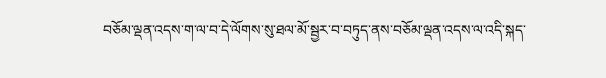བཅོམ་ལྡན་འདས་ག་ལ་བ་དེ་ལོགས་སུ་ཐལ་མོ་སྦྱར་བ་བཏུད་ནས་བཅོམ་ལྡན་འདས་ལ་འདི་སྐད་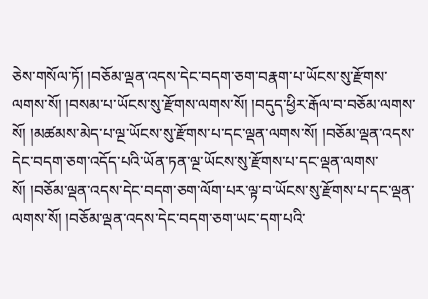ཅེས་གསོལ་ཏོ། །བཅོམ་ལྡན་འདས་དེང་བདག་ཅག་བརྣག་པ་ཡོངས་སུ་རྫོགས་ལགས་སོ། །བསམ་པ་ཡོངས་སུ་རྫོགས་ལགས་སོ། །བདུད་ཕྱིར་རྒོལ་བ་བཅོམ་ལགས་སོ། །མཚམས་མེད་པ་ལྔ་ཡོངས་སུ་རྫོགས་པ་དང་ལྡན་ལགས་སོ། །བཅོམ་ལྡན་འདས་དེང་བདག་ཅག་འདོད་པའི་ཡོན་ཏན་ལྔ་ཡོངས་སུ་རྫོགས་པ་དང་ལྡན་ལགས་སོ། །བཅོམ་ལྡན་འདས་དེང་བདག་ཅག་ལོག་པར་ལྟ་བ་ཡོངས་སུ་རྫོགས་པ་དང་ལྡན་ལགས་སོ། །བཅོམ་ལྡན་འདས་དེང་བདག་ཅག་ཡང་དག་པའི་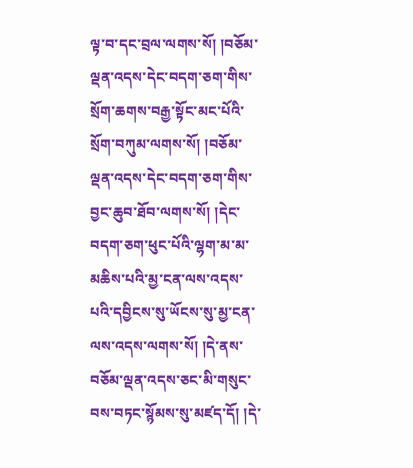ལྟ་བ་དང་བྲལ་ལགས་སོ། །བཅོམ་ལྡན་འདས་དེང་བདག་ཅག་གིས་སྲོག་ཆགས་བརྒྱ་སྟོང་མང་པོའི་སྲོག་བཀུམ་ལགས་སོ། །བཅོམ་ལྡན་འདས་དེང་བདག་ཅག་གིས་བྱང་ཆུབ་ཐོབ་ལགས་སོ། །དེང་བདག་ཅག་ཕུང་པོའི་ལྷག་མ་མ་མཆིས་པའི་མྱ་ངན་ལས་འདས་པའི་དབྱིངས་སུ་ཡོངས་སུ་མྱ་ངན་ལས་འདས་ལགས་སོ། །དེ་ནས་བཅོམ་ལྡན་འདས་ཅང་མི་གསུང་བས་བཏང་སྙོམས་སུ་མཛད་དོ། །དེ་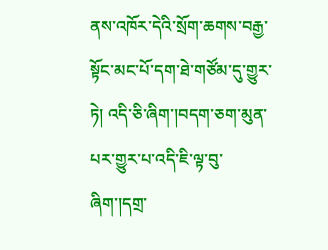ནས་འཁོར་དེའི་སྲོག་ཆགས་བརྒྱ་སྟོང་མང་པོ་དག་ཐེ་གཙོམ་དུ་གྱུར་ཏེ། འདི་ཅི་ཞིག་།བདག་ཅག་མུན་པར་གྱུར་པ་འདི་ཇི་ལྟ་བུ་ཞིག་།དགྲ་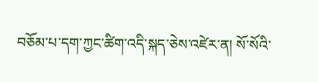བཅོམ་པ་དག་ཀྱང་ཚིག་འདི་སྐད་ཅེས་འཛེར་ན། སོ་སོའི་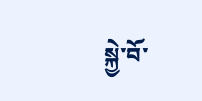སྐྱེ་བོ་